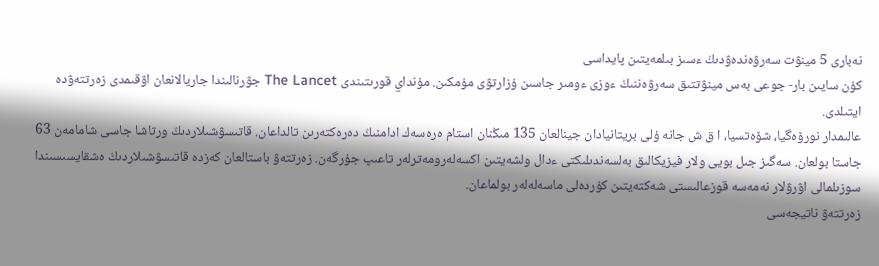نەبارى 5 مينۋت سەرۋەندەۋدىڭ ءسىز بىلمەيتىن پايداسى
كۇن سايىن بار- جوعى بەس مينۋتتىق سەرۋەننىڭ ءوزى ءومىر جاسىن ۇزارتۋى مۇمكىن. مۇنداي قورىتىندى The Lancet جۋرنالىندا جاريالانعان اۋقىمدى زەرتتەۋدە ايتىلدى.
عالىمدار نورۆەگيا، شۆەتسيا، ا ق ش جانە ۇلى بريتانيادان جينالعان 135 مىڭنان استام ەرەسەك ادامنىڭ دەرەكتەرىن تالداعان. قاتىسۋشىلاردىڭ ورتاشا جاسى شامامەن 63 جاستا بولعان. سەگىز جىل بويى ولار فيزيكالىق بەلسەندىلىكتى ءدال ولشەيتىن اكسەلەرومەترلەر تاعىپ جۇرگەن. زەرتتەۋ باستالعان كەزدە قاتىسۋشىلاردىڭ ەشقايسىسىندا سوزىلمالى اۋرۋلار نەمەسە قوزعالىستى شەكتەيتىن كۇردەلى ماسەلەلەر بولماعان.
زەرتتەۋ ناتيجەسى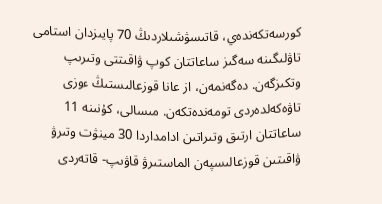كورسەتكەندەي، قاتىسۋشىلاردىڭ 70 پايىزدان استامى تاۋلىگىنە سەگىز ساعاتتان كوپ ۋاقىتتى وتىرىپ وتكىزگەن. دەگەنمەن، از عانا قوزعالىستىڭ ءوزى تاۋەكەلدەردى تومەندەتكەن. مىسالى، كۇنىنە 11 ساعاتتان ارتىق وتىراتىن ادامداردا 30 مينۋت وتىرۋ ۋاقىتىن قوزعالىسپەن الماستىرۋ قاۋىپ- قاتەردى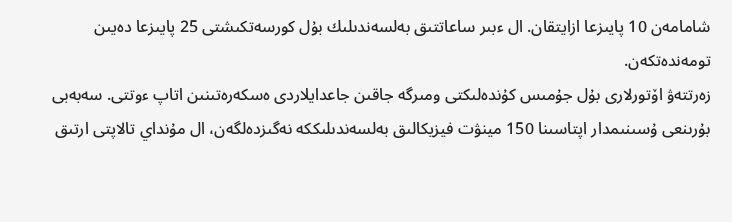شامامەن 10 پايىزعا ازايتقان. ال ءبىر ساعاتتىق بەلسەندىلىك بۇل كورسەتكىشتى 25 پايىزعا دەيىن تومەندەتكەن.
زەرتتەۋ اۆتورلارى بۇل جۇمىس كۇندەلىكتى ومىرگە جاقىن جاعدايلاردى ەسكەرەتىنىن اتاپ ءوتتى. سەبەبى بۇرىنعى ۇسىنىمدار اپتاسىنا 150 مينۋت فيزيكالىق بەلسەندىلىككە نەگىزدەلگەن، ال مۇنداي تالاپتى ارتىق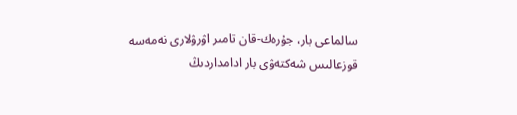سالماعى بار، جۇرەك-قان تامىر اۋرۋلارى نەمەسە قوزعالىس شەكتەۋى بار ادامداردىڭ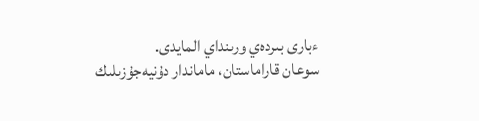ءبارى بىردەي ورىنداي المايدى.
سوعان قاراماستان، ماماندار دۇنيەجۇزىلىك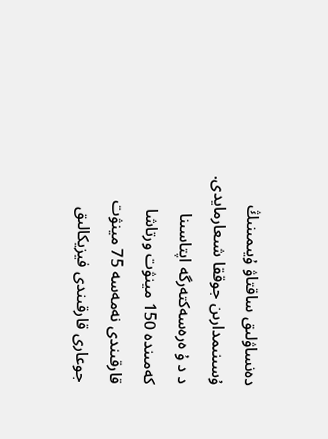دەنساۋلىق ساقتاۋ ۇيىمىنىڭ ۇسىنىمدارىن جوققا شىعارمايدى. د د ۇ ەرەسەكتەرگە اپتاسىنا كەمىندە 150 مينۋت ورتاشا قارقىندى نەمەسە 75 مينۋت جوعارى قارقىندى فيزيكالىق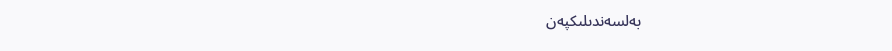بەلسەندىلىكپەن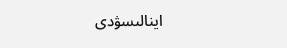اينالىسۋدى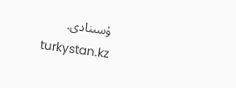ۇسىنادى.
turkystan.kz